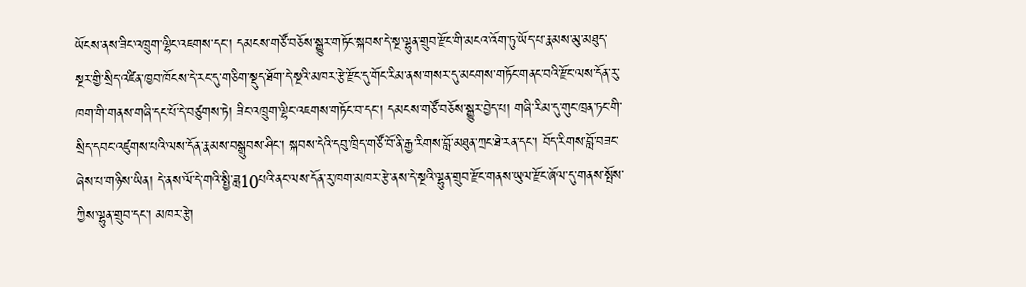ཡོངས་ནས་ཟིང་འཁྲུག་ལྷིང་འཇགས་དང་། དམངས་གཙོ་བཅོས་སྒྱུར་གཏོང་སྐབས་དེ་སྔ་ལྷུན་གྲུབ་རྫོང་གི་མངའ་འོག་ཏུ་ཡོད་པ་རྣམས་མུ་མཐུད་སྔར་གྱི་སྲིད་འཛིན་ཁྱབ་ཁོངས་དེ་རང་དུ་གཅིག་སྡུད་ཐོག་དེ་སྔའི་མཁར་རྩེ་རྫོང་དུ་གོང་རིམ་ནས་གསར་དུ་མངགས་གཏོང་གནང་བའི་རྫོང་ལས་དོན་རུ་ཁག་གི་གནས་གཞི་དང་པོ་དེ་བཙུགས་ཏེ། ཟིང་འཁྲུག་ལྷིང་འཇགས་གཏོང་བ་དང་། དམངས་གཙོ་བཅོས་སྒྱུར་བྱེད་པ། གཞི་རིམ་དུ་གུང་ཁྲན་ཏང་གི་སྲིད་དབང་འཛུགས་པའི་ལས་དོན་རྣམས་བསྒྲུབས་ཤིང་། སྐབས་དེའི་དབུ་ཁྲིད་གཙོ་བོ་ནི་རྒྱ་རིགས་བློ་མཐུན་ཀྲང་ཐེ་རན་དང་། བོད་རིགས་བློ་བཟང་ཞེས་པ་གཉིས་ཡིན། དེ་ནས་ལོ་དེ་གའི་སྤྱི་ཟླ10པའི་ནང་ལས་དོན་རུ་ཁག་མཁར་རྩེ་ནས་དེ་སྔའི་ལྷུན་གྲུབ་རྫོང་གནས་ཡུལ་རྫོང་ཞོལ་དུ་གནས་སྤོས་ཀྱིས་ལྷུན་གྲུབ་དང་། མཁར་རྩེ།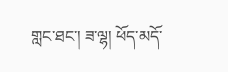གླང་ཐང་། ཟ་ལྷ། ཕོད་མདོ་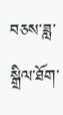བཅས་ཟླ་སྒྲིལ་ཐོག་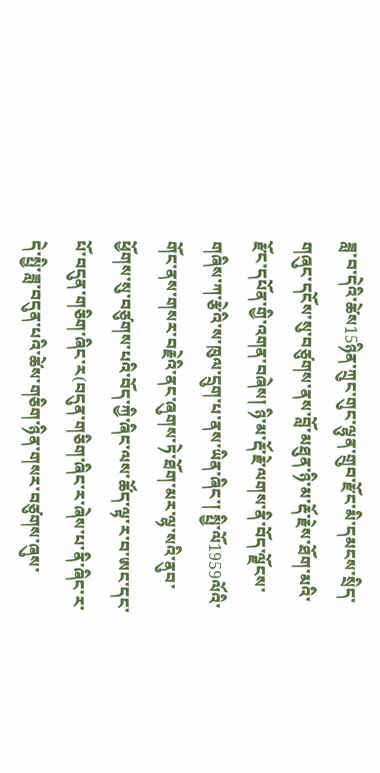ཟླ་བ་དེའི་ཚེས15ཉིན་ཀྲུང་གུང་ལྷུན་གྲུབ་རྫོང་མི་དམངས་སྲིད་གཞུང་དངོས་སུ་བཙུགས་ནས་བློ་མཐུན་ཉི་མ་རྡོ་རྗེས་ཐོག་མའི་རྫོང་དཔོན་གྱི་འགན་བཞེས། ཉི་མ་རྡོ་རྗེ་ལགས་ནི་བོད་ལྗོངས་གཞིས་ཀ་རྩེའི་ས་ཁུལ་དྲུག་པ་ནས་ཡིན་ཞིང་། སྤྱི་ལོ1959ལོའི་གོང་ནས་གསར་བརྗེའི་ནང་ཞུགས་ཏེ་ཐོག་མར་ལྷ་སའི་ནུབ་ཕྱོགས་སུ་བཙུགས་པའི་བོད་ཀྱི་ཞིང་ལས་ཚོད་ལྟ་ར་བ་ཨང་དང་པོ་བདུན་གཅིག་ཞིང་ར(བདུན་གཅིག་ཞིང་ར་ཞེས་པ་ནི་ཞིང་ར་དེ་སྤྱི་ཟླ་བདུན་པའི་ཚེས་གཅིག་ཉིན་གསར་བཙུགས་ཞུས་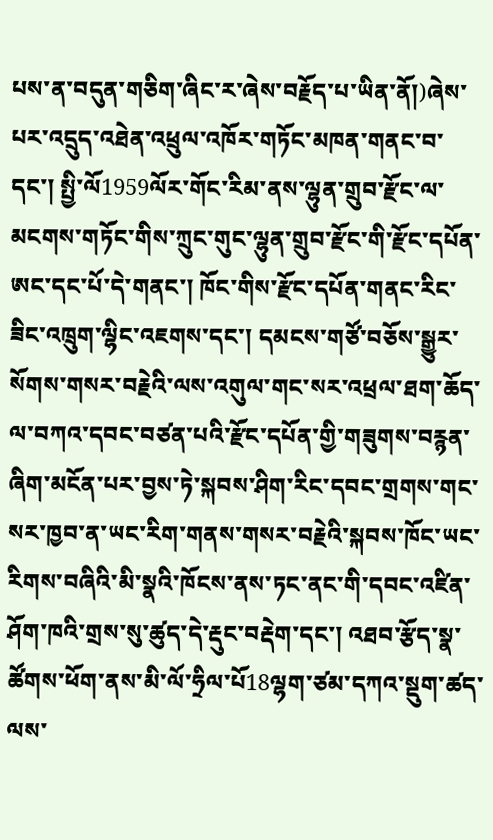པས་ན་བདུན་གཅིག་ཞིང་ར་ཞེས་བརྗོད་པ་ཡིན་ནོ།)ཞེས་པར་འདྲུད་འཐེན་འཕྲུལ་འཁོར་གཏོང་མཁན་གནང་བ་དང་། སྤྱི་ལོ1959ལོར་གོང་རིམ་ནས་ལྷུན་གྲུབ་རྫོང་ལ་མངགས་གཏོང་གིས་ཀྲུང་གུང་ལྷུན་གྲུབ་རྫོང་གི་རྫོང་དཔོན་ཨང་དང་པོ་དེ་གནང་། ཁོང་གིས་རྫོང་དཔོན་གནང་རིང་ཟིང་འཁྲུག་ལྷིང་འཇགས་དང་། དམངས་གཙོ་བཅོས་སྒྱུར་སོགས་གསར་བརྗེའི་ལས་འགུལ་གང་སར་འཕྲལ་ཐག་ཆོད་ལ་བཀའ་དབང་བཙན་པའི་རྫོང་དཔོན་གྱི་གཟུགས་བརྙན་ཞིག་མངོན་པར་བྱས་ཏེ་སྐབས་ཤིག་རིང་དབང་གྲགས་གང་སར་ཁྱབ་ན་ཡང་རིག་གནས་གསར་བརྗེའི་སྐབས་ཁོང་ཡང་རིགས་བཞིའི་མི་སྣའི་ཁོངས་ནས་ཏང་ནང་གི་དབང་འཛིན་ཤོག་ཁའི་གྲས་སུ་ཚུད་དེ་རྡུང་བརྡེག་དང་། འཐབ་རྩོད་སྣ་ཚོགས་ཕོག་ནས་མི་ལོ་ཧྲིལ་པོ18ལྷག་ཙམ་དཀའ་སྡུག་ཚད་ལས་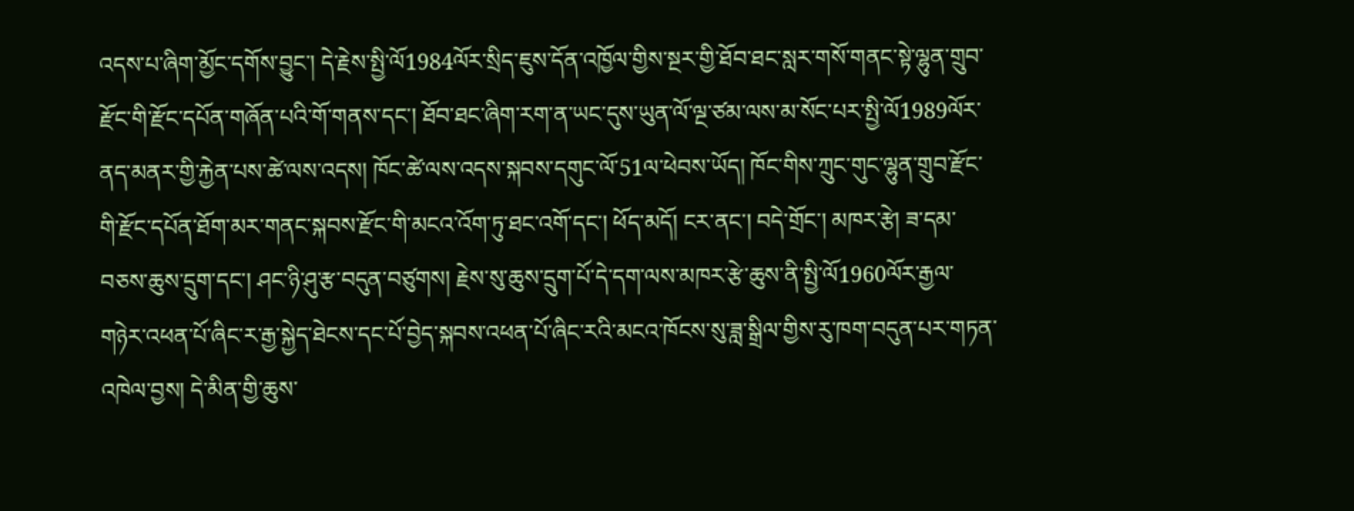འདས་པ་ཞིག་མྱོང་དགོས་བྱུང་། དེ་རྗེས་སྤྱི་ལོ1984ལོར་སྲིད་ཇུས་དོན་འཁྱོལ་གྱིས་སྔར་གྱི་ཐོབ་ཐང་སླར་གསོ་གནང་སྟེ་ལྷུན་གྲུབ་རྫོང་གི་རྫོང་དཔོན་གཞོན་པའི་གོ་གནས་དང་། ཐོབ་ཐང་ཞིག་རག་ན་ཡང་དུས་ཡུན་ལོ་ལྔ་ཙམ་ལས་མ་སོང་པར་སྤྱི་ལོ1989ལོར་ནད་མནར་གྱི་རྐྱེན་པས་ཚེ་ལས་འདས། ཁོང་ཚེ་ལས་འདས་སྐབས་དགུང་ལོ་51ལ་ཕེབས་ཡོད། ཁོང་གིས་ཀྲུང་གུང་ལྷུན་གྲུབ་རྫོང་གི་རྫོང་དཔོན་ཐོག་མར་གནང་སྐབས་རྫོང་གི་མངའ་འོག་ཏུ་ཐང་འགོ་དང་། ཕོད་མདོ། ངར་ནང་། བདེ་གྲོང་། མཁར་རྩེ། ཟ་དམ་བཅས་ཆུས་དྲུག་དང་། ཤང་ཉི་ཤུ་རྩ་བདུན་བཙུགས། རྗེས་སུ་ཆུས་དྲུག་པོ་དེ་དག་ལས་མཁར་རྩེ་ཆུས་ནི་སྤྱི་ལོ1960ལོར་རྒྱལ་གཉེར་འཕན་པོ་ཞིང་ར་རྒྱ་སྐྱེད་ཐེངས་དང་པོ་བྱེད་སྐབས་འཕན་པོ་ཞིང་རའི་མངའ་ཁོངས་སུ་ཟླ་སྒྲིལ་གྱིས་རུ་ཁག་བདུན་པར་གཏན་འཁེལ་བྱས། དེ་མིན་གྱི་ཆུས་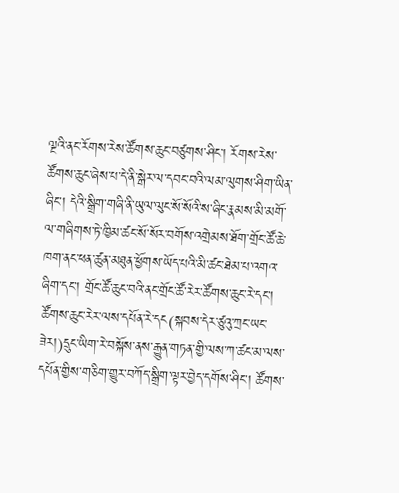ལྔའི་ནང་རོགས་རེས་ཚོགས་ཆུང་བཙུགས་ཤིང་། རོགས་རེས་ཚོགས་ཆུང་ཞེས་པ་དེ་ནི་སྒེར་ལ་དབང་བའི་ལམ་ལུགས་ཤིག་ཡིན་ཞིང་། དེའི་སྒྲིག་གཞི་ནི་ཡུལ་ལུང་སོ་སོའི་ས་ཞིང་རྣམས་མི་མགོ་ལ་གཞིགས་ཏེ་ཁྱིམ་ཚང་སོ་སོར་བགོས་འགྲེམས་ཐོག་གྲོང་ཚོ་ཆེ་ཁག་ནང་ཕན་ཚུན་མཐུན་ཕྱོགས་ཡོད་པའི་མི་ཚང་ཐེམ་པ་འགའ་ཞིག་དང་། གྲོང་ཚོ་ཆུང་བའི་ནང་གྲོང་ཚོ་རེར་ཚོགས་ཆུང་རེ་དང་། ཚོགས་ཆུང་རེར་ལས་དཔོན་རེ་དང(སྐབས་དེར་ཙུའུ་ཀྲང་ཡང་ཟེར།)དྲུང་ཡིག་རེ་བསྐོས་ནས་རྒྱུན་གཏན་གྱི་ལས་ཀ་ཚང་མ་ལས་དཔོན་གྱིས་གཅིག་གྱུར་བཀོད་སྒྲིག་ལྟར་བྱེད་དགོས་ཤིང་། ཚོགས་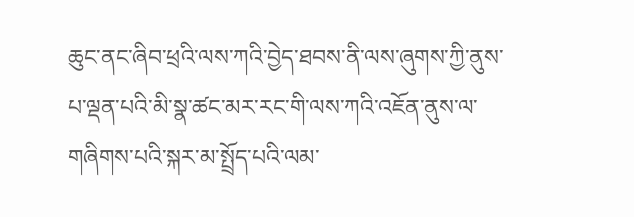ཆུང་ནང་ཞིབ་ཕྲའི་ལས་ཀའི་བྱེད་ཐབས་ནི་ལས་ཞུགས་ཀྱི་ནུས་པ་ལྡན་པའི་མི་སྣ་ཚང་མར་རང་གི་ལས་ཀའི་འཇོན་ནུས་ལ་གཞིགས་པའི་སྐར་མ་སྤྲོད་པའི་ལམ་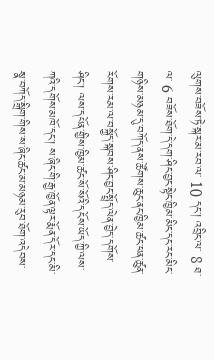ལུགས་བཟོས་ཏེ་སྐར་མ་རབ་ལ་ 10 དང་། འབྲིང་ལ་ 8 ཐ་ལ་ 6 བཟོས་ཐོག་དེ་དག་ཤིང་བྱང་སྟེང་ཁྱིམ་མིང་དང་རང་མིང་གཉིས་མཉམ་དུ་བཀོད་ནས་ཚོགས་ཆུང་ནང་ཁྱིམ་ཚང་ཕན་ཚུན་རོགས་རམ་ལ་བསྐྱོད་སྐབས་ཤིང་བྱང་སྤྲོད་ལེན་བྱེད་དགོས་ཤིང་། ལས་དཔོན་གྱིས་ཁྱིམ་ཚང་སོ་སོའི་དངོས་ཡོད་ཀྱི་ལས་ཀའི་དགོས་མཁོ་དང་། ས་ཞིང་གི་རྒྱ་ཁྱོན་ལྟར་རྨོན་དོར་དང་མི་སྣ་བཀོད་སྒྲིག་གིས་ས་ཞིང་ཚང་མ་མཉམ་རུབ་ཐོག་འདེབས་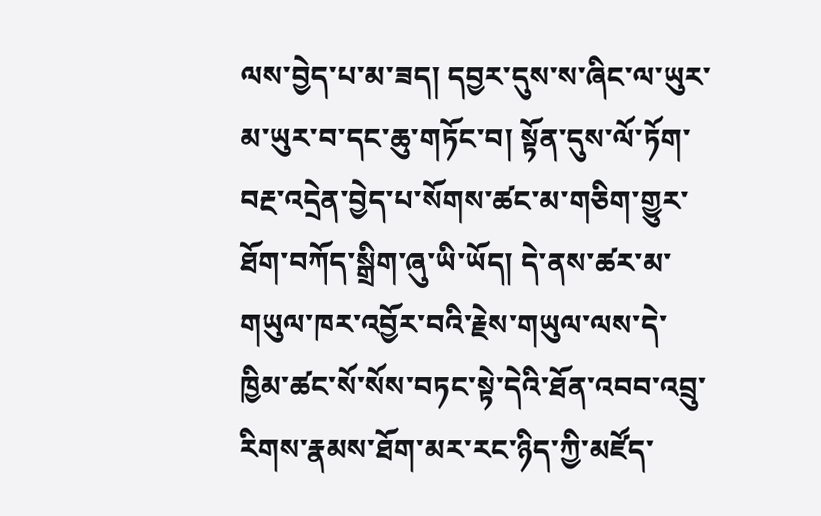ལས་བྱེད་པ་མ་ཟད། དབྱར་དུས་ས་ཞིང་ལ་ཡུར་མ་ཡུར་བ་དང་ཆུ་གཏོང་བ། སྟོན་དུས་ལོ་ཏོག་བརྔ་འདྲེན་བྱེད་པ་སོགས་ཚང་མ་གཅིག་གྱུར་ཐོག་བཀོད་སྒྲིག་ཞུ་ཡི་ཡོད། དེ་ནས་ཚར་མ་གཡུལ་ཁར་འབྱོར་བའི་རྗེས་གཡུལ་ལས་དེ་ཁྱིམ་ཚང་སོ་སོས་བཏང་སྟེ་དེའི་ཐོན་འབབ་འབྲུ་རིགས་རྣམས་ཐོག་མར་རང་ཉིད་ཀྱི་མཛོད་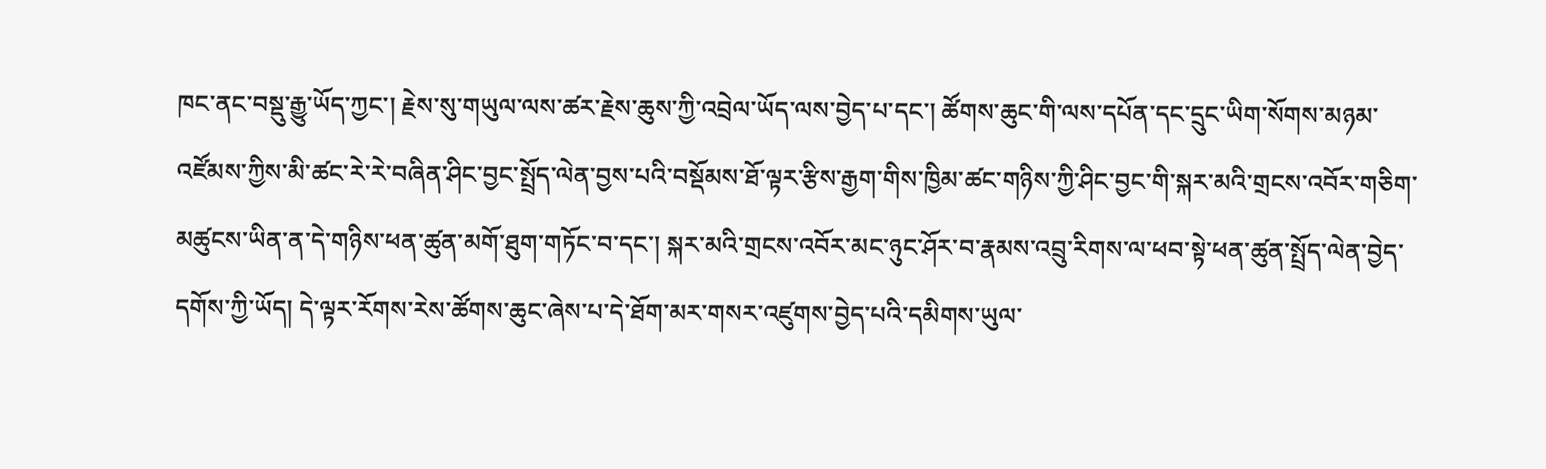ཁང་ནང་བསྡུ་རྒྱུ་ཡོད་ཀྱང་། རྗེས་སུ་གཡུལ་ལས་ཚར་རྗེས་ཆུས་ཀྱི་འབྲེལ་ཡོད་ལས་བྱེད་པ་དང་། ཚོགས་ཆུང་གི་ལས་དཔོན་དང་དྲུང་ཡིག་སོགས་མཉམ་འཛོམས་ཀྱིས་མི་ཚང་རེ་རེ་བཞིན་ཤིང་བྱང་སྤྲོད་ལེན་བྱས་པའི་བསྡོམས་ཐོ་ལྟར་རྩིས་རྒྱག་གིས་ཁྱིམ་ཚང་གཉིས་ཀྱི་ཤིང་བྱང་གི་སྐར་མའི་གྲངས་འབོར་གཅིག་མཚུངས་ཡིན་ན་དེ་གཉིས་ཕན་ཚུན་མགོ་ཐུག་གཏོང་བ་དང་། སྐར་མའི་གྲངས་འབོར་མང་ཉུང་ཤོར་བ་རྣམས་འབྲུ་རིགས་ལ་ཕབ་སྟེ་ཕན་ཚུན་སྤྲོད་ལེན་བྱེད་དགོས་ཀྱི་ཡོད། དེ་ལྟར་རོགས་རེས་ཚོགས་ཆུང་ཞེས་པ་དེ་ཐོག་མར་གསར་འཛུགས་བྱེད་པའི་དམིགས་ཡུལ་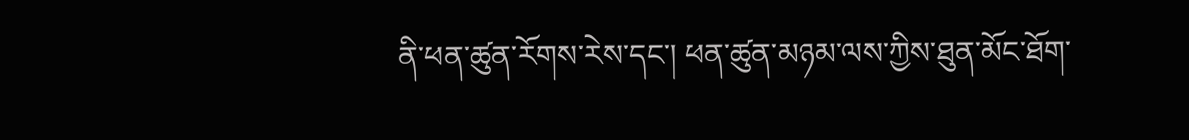ནི་ཕན་ཚུན་རོགས་རེས་དང་། ཕན་ཚུན་མཉམ་ལས་ཀྱིས་ཐུན་མོང་ཐོག་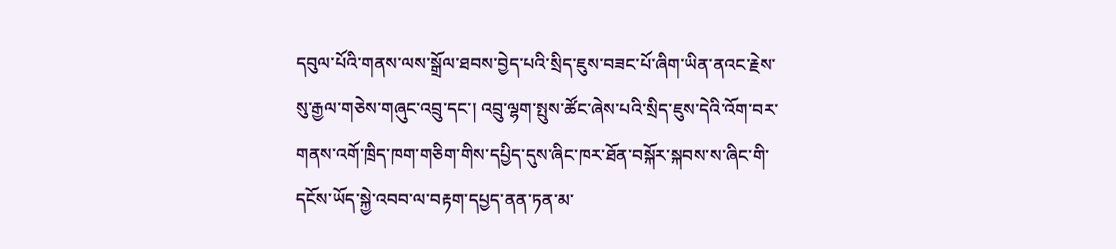དབུལ་པོའི་གནས་ལས་སྒྲོལ་ཐབས་བྱེད་པའི་སྲིད་ཇུས་བཟང་པོ་ཞིག་ཡིན་ནའང་རྗེས་སུ་རྒྱལ་གཅེས་གཞུང་འབྲུ་དང་། འབྲུ་ལྷག་སྤུས་ཚོང་ཞེས་པའི་སྲིད་ཇུས་དེའི་འོག་བར་གནས་འགོ་ཁྲིད་ཁག་གཅིག་གིས་དཔྱིད་དུས་ཞིང་ཁར་ཐོན་བསྐོར་སྐབས་ས་ཞིང་གི་དངོས་ཡོད་སྐྱེ་འབབ་ལ་བརྟག་དཔྱད་ནན་ཏན་མ་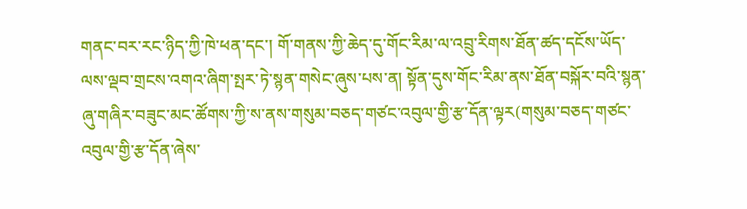གནང་བར་རང་ཉིད་ཀྱི་ཁེ་ཕན་དང་། གོ་གནས་ཀྱི་ཆེད་དུ་གོང་རིམ་ལ་འབྲུ་རིགས་ཐོན་ཚད་དངོས་ཡོད་ལས་ལྡབ་གྲངས་འགའ་ཞིག་སྤར་ཏེ་སྙན་གསེང་ཞུས་པས་ན། སྟོན་དུས་གོང་རིམ་ནས་ཐོན་བསྐོར་བའི་སྙན་ཞུ་གཞིར་བཟུང་མང་ཚོགས་ཀྱི་ས་ནས་གསུམ་བཅད་གཙང་འབུལ་གྱི་རྩ་དོན་ལྟར(གསུམ་བཅད་གཙང་འབུལ་གྱི་རྩ་དོན་ཞེས་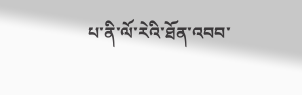པ་ནི་ལོ་རེའི་ཐོན་འབབ་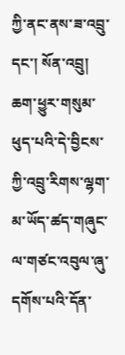ཀྱི་ནང་ནས་ཟ་འབྲུ་དང་། སོན་འབྲུ། ཆག་ཕྱུར་གསུམ་ཕུད་པའི་དེ་བྱིངས་ཀྱི་འབྲུ་རིགས་ལྷག་མ་ཡོད་ཚད་གཞུང་ལ་གཙང་འབུལ་ཞུ་དགོས་པའི་དོན་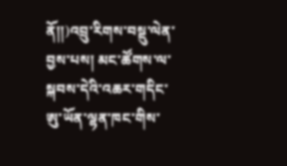ནོ།།)འབྲུ་རིགས་བསྡུ་ལེན་བྱས་པས། མང་ཚོགས་ལ་སྐབས་དེའི་འཆར་གདིང་ཨུ་ཡོན་ལྷན་ཁང་གིས་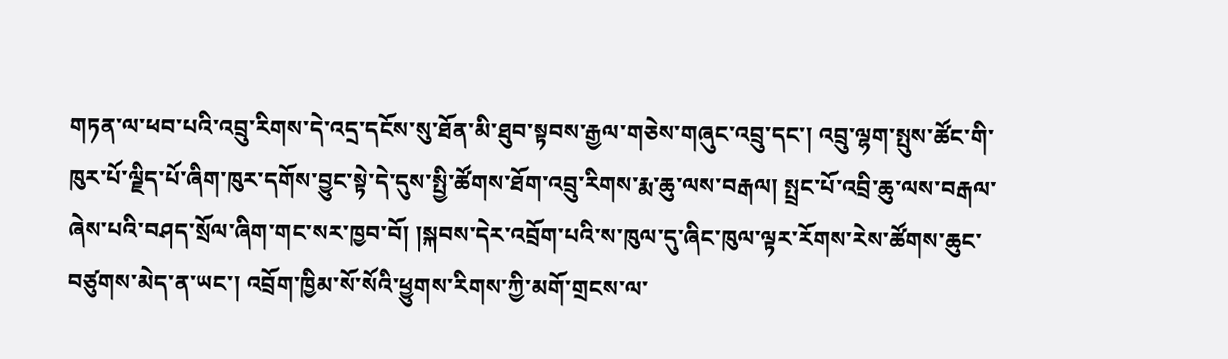གཏན་ལ་ཕབ་པའི་འབྲུ་རིགས་དེ་འདྲ་དངོས་སུ་ཐོན་མི་ཐུབ་སྟབས་རྒྱལ་གཅེས་གཞུང་འབྲུ་དང་། འབྲུ་ལྷག་སྤུས་ཚོང་གི་ཁུར་པོ་ལྗིད་པོ་ཞིག་ཁུར་དགོས་བྱུང་སྟེ་དེ་དུས་སྤྱི་ཚོགས་ཐོག་འབྲུ་རིགས་རྨ་ཆུ་ལས་བརྒལ། སྤྲང་པོ་འབྲི་ཆུ་ལས་བརྒལ་ཞེས་པའི་བཤད་སྲོལ་ཞིག་གང་སར་ཁྱབ་བོ། །སྐབས་དེར་འབྲོག་པའི་ས་ཁུལ་དུ་ཞིང་ཁུལ་ལྟར་རོགས་རེས་ཚོགས་ཆུང་བཙུགས་མེད་ན་ཡང་། འབྲོག་ཁྱིམ་སོ་སོའི་ཕྱུགས་རིགས་ཀྱི་མགོ་གྲངས་ལ་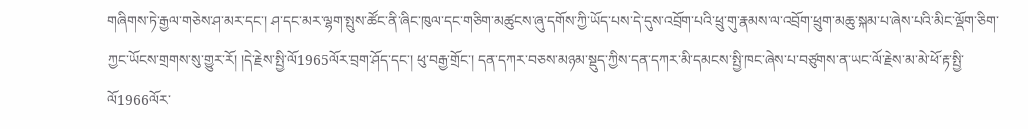གཞིགས་ཏེ་རྒྱལ་གཅེས་ཤ་མར་དང་། ཤ་དང་མར་ལྷག་སྤུས་ཚོང་ནི་ཞིང་ཁུལ་དང་གཅིག་མཚུངས་ཞུ་དགོས་ཀྱི་ཡོད་པས་དེ་དུས་འབྲོག་པའི་ཕྲུ་གུ་རྣམས་ལ་འབྲོག་ཕྲུག་མཆུ་སྐམ་པ་ཞེས་པའི་མིང་ལྡོག་ཅིག་ཀྱང་ཡོངས་གྲགས་སུ་གྱུར་རོ། །དེ་རྗེས་སྤྱི་ལོ1965ལོར་བྲག་ཤོད་དང་། ཕུ་བརྒྱ་གྲོང་། དན་དཀར་བཅས་མཉམ་སྡུད་ཀྱིས་དན་དཀར་མི་དམངས་སྤྱི་ཁང་ཞེས་པ་བཙུགས་ན་ཡང་ལོ་རྗེས་མ་མེ་ཕོ་རྟ་སྤྱི་ལོ1966ལོར་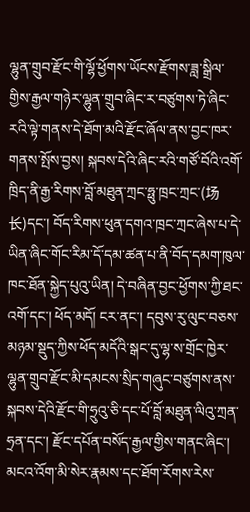ལྷུན་གྲུབ་རྫོང་གི་ལྷོ་ཕྱོགས་ཡོངས་རྫོགས་ཟླ་སྒྲིལ་གྱིས་རྒྱལ་གཉེར་ལྷུན་གྲུབ་ཞིང་ར་བཙུགས་ཏེ་ཞིང་རའི་ལྟེ་གནས་དེ་ཐོག་མའི་རྫོང་ཞོལ་ནས་བྱང་ཁར་གནས་སྤོས་བྱས། སྐབས་དེའི་ཞིང་རའི་གཙོ་བོའི་འགོ་ཁྲིད་ནི་རྒྱ་རིགས་བློ་མཐུན་ཀྲང་ཧྥུ་ཁྲང་ཀྲང་(场长)དང་། བོད་རིགས་ཕུན་དགའ་ཁྲང་ཀྲང་ཞེས་པ་དེ་ཡིན་ཞིང་གོང་རིམ་དོ་དམ་ཚན་པ་ནི་བོད་དམག་ཁུལ་ཁང་ཐོན་སྐྱེད་པུའུ་ཡིན། དེ་བཞིན་བྱང་ཕྱོགས་ཀྱི་ཐང་འགོ་དང་། ཕོད་མདོ། ངར་ནང་། དབུས་རུ་ལུང་བཅས་མཉམ་སྡུད་ཀྱིས་ཕོད་མདོའི་སྒང་དུ་ལྷ་ས་གྲོང་ཁྱེར་ལྷུན་གྲུབ་རྫོང་མི་དམངས་སྲིད་གཞུང་བཙུགས་ནས་སྐབས་དེའི་རྫོང་གི་ཧྲུའུ་ཅི་དང་པོ་བློ་མཐུན་ལིའུ་ཀྲན་ཧྲན་དང་། རྫོང་དཔོན་བསོད་རྒྱལ་གྱིས་གནང་ཞིང་། མངའ་འོག་མི་སེར་རྣམས་དང་ཐོག་རོགས་རེས་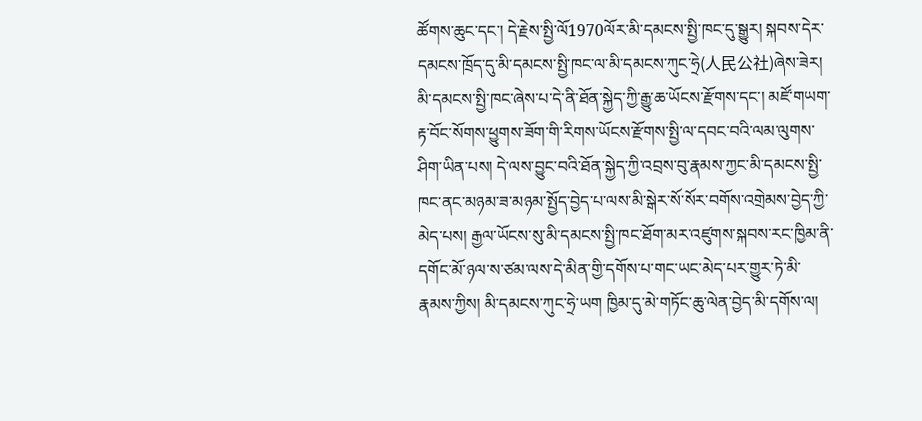ཚོགས་ཆུང་དང་། དེ་རྗེས་སྤྱི་ལོ1970ལོར་མི་དམངས་སྤྱི་ཁང་དུ་སྒྱུར། སྐབས་དེར་དམངས་ཁྲོད་དུ་མི་དམངས་སྤྱི་ཁང་ལ་མི་དམངས་ཀུང་ཧྲེ(人民公社)ཞེས་ཟེར། མི་དམངས་སྤྱི་ཁང་ཞེས་པ་དེ་ནི་ཐོན་སྐྱེད་ཀྱི་རྒྱུ་ཆ་ཡོངས་རྫོགས་དང་། མཛོ་གཡག་རྟ་བོང་སོགས་ཕྱུགས་ཟོག་གི་རིགས་ཡོངས་རྫོགས་སྤྱི་ལ་དབང་བའི་ལམ་ལུགས་ཤིག་ཡིན་པས། དེ་ལས་བྱུང་བའི་ཐོན་སྐྱེད་ཀྱི་འབྲས་བུ་རྣམས་ཀྱང་མི་དམངས་སྤྱི་ཁང་ནང་མཉམ་ཟ་མཉམ་སྤྱོད་བྱེད་པ་ལས་མི་སྒེར་སོ་སོར་བགོས་འགྲེམས་བྱེད་ཀྱི་མེད་པས། རྒྱལ་ཡོངས་སུ་མི་དམངས་སྤྱི་ཁང་ཐོག་མར་འཛུགས་སྐབས་རང་ཁྱིམ་ནི་དགོང་མོ་ཉལ་ས་ཙམ་ལས་དེ་མིན་གྱི་དགོས་པ་གང་ཡང་མེད་པར་གྱུར་ཏེ་མི་རྣམས་ཀྱིས། མི་དམངས་ཀུང་ཧྲེ་ཡག ཁྱིམ་དུ་མེ་གཏོང་ཆུ་ལེན་བྱེད་མི་དགོས་ལ།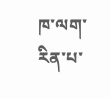ཁ་ལག་རིན་པ་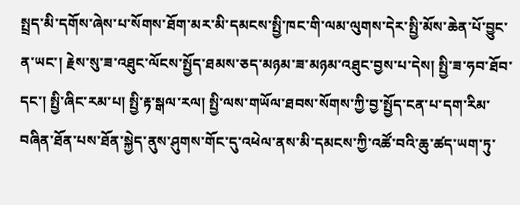སྤྲད་མི་དགོས་ཞེས་པ་སོགས་ཐོག་མར་མི་དམངས་སྤྱི་ཁང་གི་ལམ་ལུགས་དེར་སྤྱི་མོས་ཆེན་པོ་བྱུང་ན་ཡང་། རྗེས་སུ་ཟ་འཐུང་ལོངས་སྤྱོད་ཐམས་ཅད་མཉམ་ཟ་མཉམ་འཐུང་བྱས་པ་དེས། སྤྱི་ཟ་ཧབ་ཐོབ་དང་། སྤྱི་ཞིང་རམ་པ། སྤྱི་རྟ་སྒལ་རལ། སྤྱི་ལས་གཡོལ་ཐབས་སོགས་ཀྱི་བྱ་སྤྱོད་ངན་པ་དག་རིམ་བཞིན་ཐོན་པས་ཐོན་སྐྱེད་ནུས་ཤུགས་གོང་དུ་འཕེལ་ནས་མི་དམངས་ཀྱི་འཚོ་བའི་ཆུ་ཚད་ཡག་ཏུ་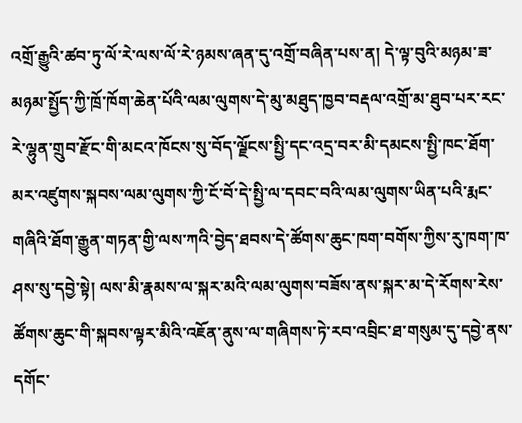འགྲོ་རྒྱུའི་ཚབ་ཏུ་ལོ་རེ་ལས་ལོ་རེ་ཉམས་ཞན་དུ་འགྲོ་བཞིན་པས་ན། དེ་ལྟ་བུའི་མཉམ་ཟ་མཉམ་སྤྱོད་ཀྱི་ཁྲོ་ཁོག་ཆེན་པོའི་ལམ་ལུགས་དེ་མུ་མཐུད་ཁྱབ་བརྡལ་འགྲོ་མ་ཐུབ་པར་རང་རེ་ལྷུན་གྲུབ་རྫོང་གི་མངའ་ཁོངས་སུ་བོད་ལྗོངས་སྤྱི་དང་འདྲ་བར་མི་དམངས་སྤྱི་ཁང་ཐོག་མར་འཛུགས་སྐབས་ལམ་ལུགས་ཀྱི་ངོ་བོ་དེ་སྤྱི་ལ་དབང་བའི་ལམ་ལུགས་ཡིན་པའི་རྨང་གཞིའི་ཐོག་རྒྱུན་གཏན་གྱི་ལས་ཀའི་བྱེད་ཐབས་དེ་ཚོགས་ཆུང་ཁག་བགོས་ཀྱིས་རུ་ཁག་ཁ་ཤས་སུ་དབྱེ་སྟེ། ལས་མི་རྣམས་ལ་སྐར་མའི་ལམ་ལུགས་བཟོས་ནས་སྐར་མ་དེ་རོགས་རེས་ཚོགས་ཆུང་གི་སྐབས་ལྟར་མིའི་འཇོན་ནུས་ལ་གཞིགས་ཏེ་རབ་འབྲིང་ཐ་གསུམ་དུ་དབྱེ་ནས་དགོང་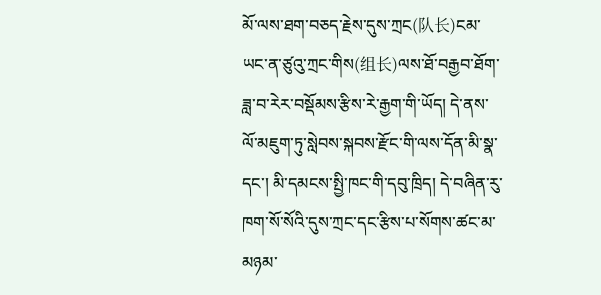མོ་ལས་ཐག་བཅད་རྗེས་དུས་ཀྲང(队长)ངམ་ཡང་ན་ཙུའུ་ཀྲང་གིས(组长)ལས་ཐོ་བརྒྱབ་ཐོག་ཟླ་བ་རེར་བསྡོམས་རྩིས་རེ་རྒྱག་གི་ཡོད། དེ་ནས་ལོ་མཇུག་ཏུ་སླེབས་སྐབས་རྫོང་གི་ལས་དོན་མི་སྣ་དང་། མི་དམངས་སྤྱི་ཁང་གི་དབུ་ཁྲིད། དེ་བཞིན་རུ་ཁག་སོ་སོའི་དུས་ཀྲང་དང་རྩིས་པ་སོགས་ཚང་མ་མཉམ་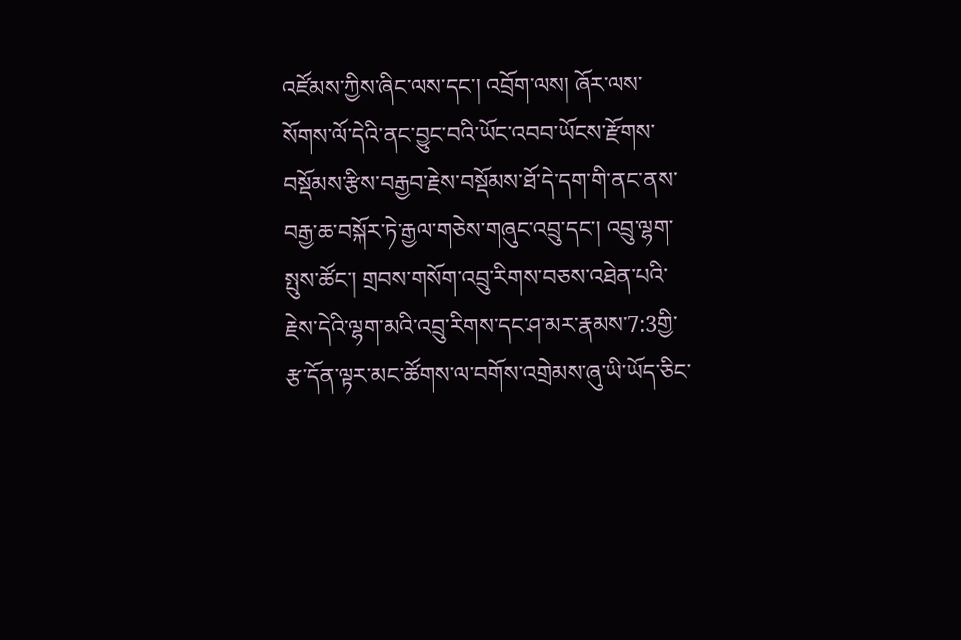འཛོམས་ཀྱིས་ཞིང་ལས་དང་། འབྲོག་ལས། ཞོར་ལས་སོགས་ལོ་དེའི་ནང་བྱུང་བའི་ཡོང་འབབ་ཡོངས་རྫོགས་བསྡོམས་རྩིས་བརྒྱབ་རྗེས་བསྡོམས་ཐོ་དེ་དག་གི་ནང་ནས་བརྒྱ་ཆ་བསྐོར་ཏེ་རྒྱལ་གཅེས་གཞུང་འབྲུ་དང་། འབྲུ་ལྷག་སྤུས་ཚོང་། གྲབས་གསོག་འབྲུ་རིགས་བཅས་འཐེན་པའི་རྗེས་དེའི་ལྷག་མའི་འབྲུ་རིགས་དང་ཤ་མར་རྣམས་7:3གྱི་རྩ་དོན་ལྟར་མང་ཚོགས་ལ་བགོས་འགྲེམས་ཞུ་ཡི་ཡོད་ཅིང་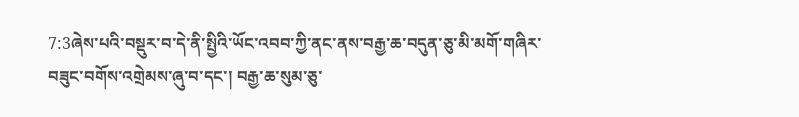7:3ཞེས་པའི་བསྡུར་བ་དེ་ནི་སྤྱིའི་ཡོང་འབབ་ཀྱི་ནང་ནས་བརྒྱ་ཆ་བདུན་ཅུ་མི་མགོ་གཞིར་བཟུང་བགོས་འགྲེམས་ཞུ་བ་དང་། བརྒྱ་ཆ་སུམ་ཅུ་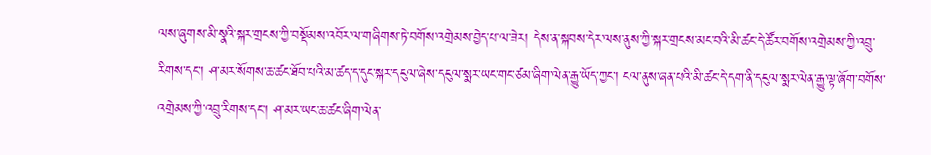ལས་ཞུགས་མི་སྣའི་སྐར་གྲངས་ཀྱི་བསྡོམས་འབོར་ལ་གཞིགས་ཏེ་བགོས་འགྲེམས་བྱེད་པ་ལ་ཟེར། དེས་ན་སྐབས་དེར་ལས་ནུས་ཀྱི་སྐར་གྲངས་མང་བའི་མི་ཚང་དེ་ཚོར་བགོས་འགྲེམས་ཀྱི་འབྲུ་རིགས་དང་། ཤ་མར་སོགས་ཆ་ཚང་ཐོབ་པའི་མ་ཚད་ད་དུང་སྐར་དངུལ་ཞེས་དངུལ་སྨར་ཡང་གང་ཙམ་ཞིག་ལེན་རྒྱུ་ཡོད་ཀྱང་། ངལ་ནུས་ཞན་པའི་མི་ཚང་དེ་དག་ནི་དངུལ་སྨར་ལེན་རྒྱུ་ལྟ་ཞོག་བགོས་འགྲེམས་ཀྱི་འབྲུ་རིགས་དང་། ཤ་མར་ཡང་ཆ་ཚང་ཞིག་ལེན་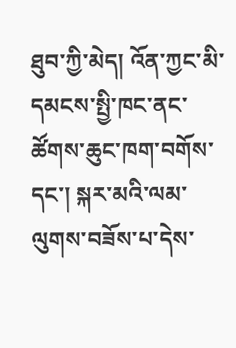ཐུབ་ཀྱི་མེད། འོན་ཀྱང་མི་དམངས་སྤྱི་ཁང་ནང་ཚོགས་ཆུང་ཁག་བགོས་དང་། སྐར་མའི་ལམ་ལུགས་བཟོས་པ་དེས་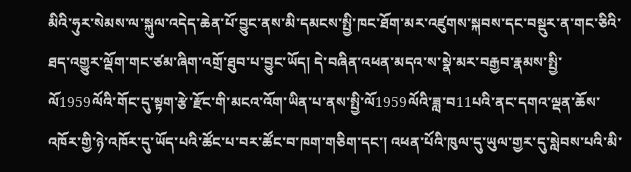མིའི་ཧུར་སེམས་ལ་སྐུལ་འདེད་ཆེན་པོ་བྱུང་ནས་མི་དམངས་སྤྱི་ཁང་ཐོག་མར་འཛུགས་སྐབས་དང་བསྡུར་ན་གང་ཅིའི་ཐད་འགྱུར་ལྡོག་གང་ཙམ་ཞིག་འགྲོ་ཐུབ་པ་བྱུང་ཡོད། དེ་བཞིན་འཕན་མདའ་ས་སྣེ་མར་བརྒྱབ་རྣམས་སྤྱི་ལོ1959ལོའི་གོང་དུ་སྟག་རྩེ་རྫོང་གི་མངའ་འོག་ཡིན་པ་ནས་སྤྱི་ལོ1959ལོའི་ཟླ་བ11པའི་ནང་དགའ་ལྡན་ཆོས་འཁོར་གྱི་ཉེ་འཁོར་དུ་ཡོད་པའི་ཚོང་པ་བར་ཚོང་བ་ཁག་གཅིག་དང་། འཕན་པོའི་ཁུལ་དུ་ཡུལ་གྱར་དུ་སླེབས་པའི་མི་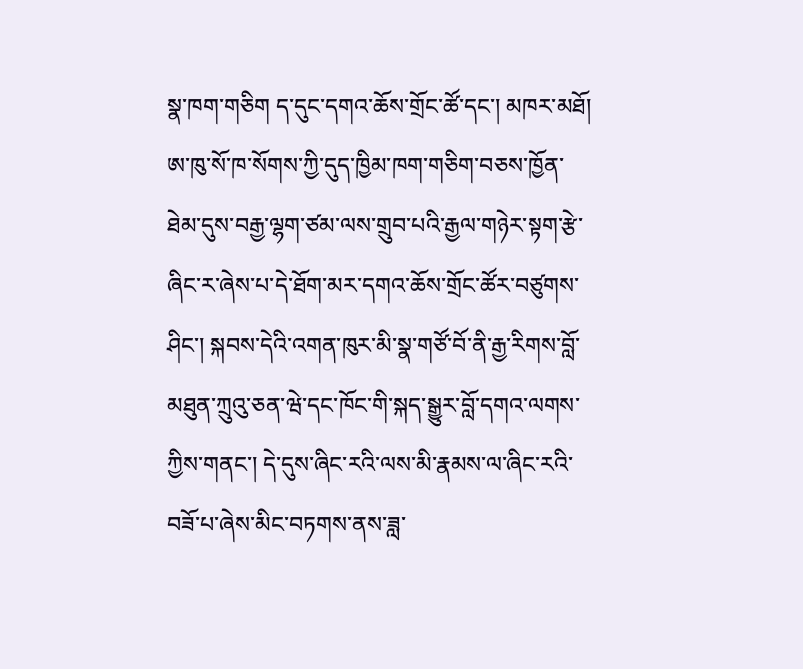སྣ་ཁག་གཅིག ད་དུང་དགའ་ཆོས་གྲོང་ཚོ་དང་། མཁར་མཐོ། ཨ་ཁུ་སོ་ཁ་སོགས་ཀྱི་དུད་ཁྱིམ་ཁག་གཅིག་བཅས་ཁྱོན་ཐེམ་དུས་བརྒྱ་ལྷག་ཙམ་ལས་གྲུབ་པའི་རྒྱལ་གཉེར་སྟག་རྩེ་ཞིང་ར་ཞེས་པ་དེ་ཐོག་མར་དགའ་ཆོས་གྲོང་ཚོར་བཙུགས་ཤིང་། སྐབས་དེའི་འགན་ཁུར་མི་སྣ་གཙོ་བོ་ནི་རྒྱ་རིགས་བློ་མཐུན་ཀྲུའུ་ཅན་ཝེ་དང་ཁོང་གི་སྐད་སྒྱུར་བློ་དགའ་ལགས་ཀྱིས་གནང་། དེ་དུས་ཞིང་རའི་ལས་མི་རྣམས་ལ་ཞིང་རའི་བཟོ་པ་ཞེས་མིང་བཏགས་ནས་ཟླ་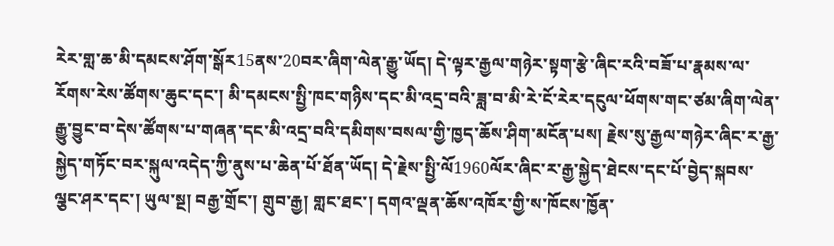རེར་གླ་ཆ་མི་དམངས་ཤོག་སྒོར15ནས་20བར་ཞིག་ལེན་རྒྱུ་ཡོད། དེ་ལྟར་རྒྱལ་གཉེར་སྟག་རྩེ་ཞིང་རའི་བཟོ་པ་རྣམས་ལ་རོགས་རེས་ཚོགས་ཆུང་དང་། མི་དམངས་སྤྱི་ཁང་གཉིས་དང་མི་འདྲ་བའི་ཟླ་བ་མི་རེ་ངོ་རེར་དངུལ་ཕོགས་གང་ཙམ་ཞིག་ལེན་རྒྱུ་བྱུང་བ་དེས་ཚོགས་པ་གཞན་དང་མི་འདྲ་བའི་དམིགས་བསལ་གྱི་ཁྱད་ཆོས་ཤིག་མངོན་པས། རྗེས་སུ་རྒྱལ་གཉེར་ཞིང་ར་རྒྱ་སྐྱེད་གཏོང་བར་སྐུལ་འདེད་ཀྱི་ནུས་པ་ཆེན་པོ་ཐོན་ཡོད། དེ་རྗེས་སྤྱི་ལོ1960ལོར་ཞིང་ར་རྒྱ་སྐྱེད་ཐེངས་དང་པོ་བྱེད་སྐབས་ལྕང་ཤར་དང་། ཡུལ་སྔ། བརྒྱ་གྲོང་། གྲུབ་རྒྱ། གླང་ཐང་། དགའ་ལྡན་ཆོས་འཁོར་གྱི་ས་ཁོངས་ཁྱོན་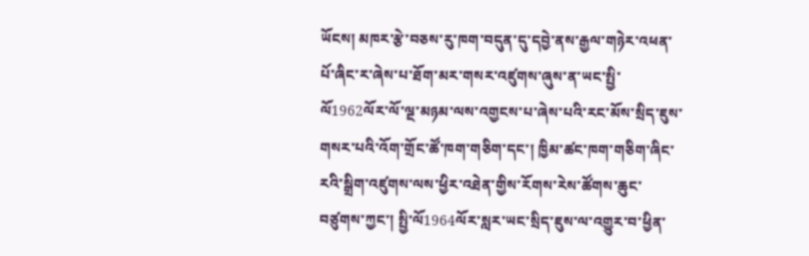ཡོངས། མཁར་རྩེ་བཅས་རུ་ཁག་བདུན་དུ་དབྱེ་ནས་རྒྱལ་གཉེར་འཕན་པོ་ཞིང་ར་ཞེས་པ་ཐོག་མར་གསར་འཛུགས་ཞུས་ན་ཡང་སྤྱི་ལོ1962ལོར་ལོ་ལྔ་མཉམ་ལས་འགྱངས་པ་ཞེས་པའི་རང་མོས་སྲིད་ཇུས་གསར་པའི་འོག་གྲོང་ཚོ་ཁག་གཅིག་དང་། ཁྱིམ་ཚང་ཁག་གཅིག་ཞིང་རའི་སྒྲིག་འཛུགས་ལས་ཕྱིར་འཐེན་གྱིས་རོགས་རེས་ཚོགས་ཆུང་བཙུགས་ཀྱང་། སྤྱི་ལོ1964ལོར་སླར་ཡང་སྲིད་ཇུས་ལ་འགྱུར་བ་ཕྱིན་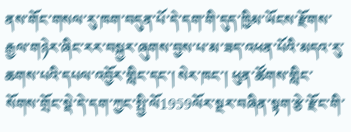ནས་གོང་གསལ་རུ་ཁག་བདུན་པོ་དེ་དག་གི་དུད་ཁྱིམ་ཡོངས་རྫོགས་རྒྱལ་གཉེར་ཞིང་རར་བསྐྱར་ཞུགས་བྱས་པ་མ་ཟད་འཕན་པོའི་མདའ་རུ་ཆགས་པའི་དཔལ་འབྱོར་གླིང་དང་། སེར་ཁང་། ཕུན་ཚོགས་གླིང་སོགས་གྲོང་སྡེ་དེ་དག་ཀྱང་སྤྱི་ལོ1959ལོར་སྔར་བཞིན་སྟག་རྩེ་རྫོང་གི་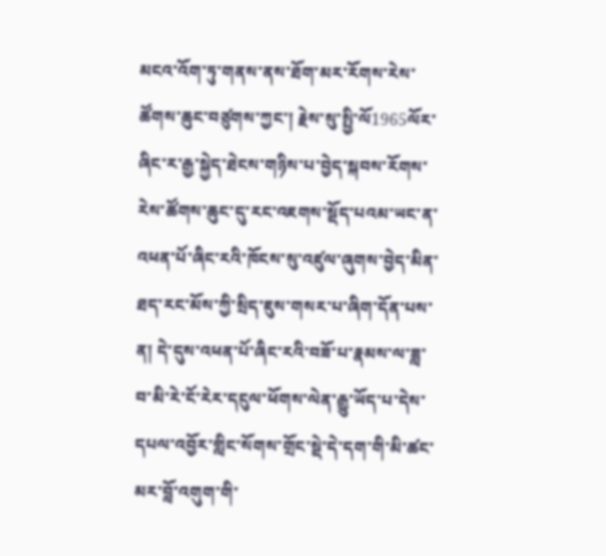མངའ་འོག་ཏུ་གནས་ནས་ཐོག་མར་རོགས་རེས་ཚོགས་ཆུང་བཙུགས་ཀྱང་། རྗེས་སུ་སྤྱི་ལོ1965ལོར་ཞིང་ར་རྒྱ་སྐྱེད་ཐེངས་གཉིས་པ་བྱེད་སྐབས་རོགས་རེས་ཚོགས་ཆུང་དུ་རང་འཇགས་སྡོད་པའམ་ཡང་ན་འཕན་པོ་ཞིང་རའི་ཁོངས་སུ་འཛུལ་ཞུགས་བྱེད་མིན་ཐད་རང་མོས་ཀྱི་སྲིད་ཇུས་གསར་པ་ཞིག་དོན་པས་ན། དེ་དུས་འཕན་པོ་ཞིང་རའི་བཟོ་པ་རྣམས་ལ་ཟླ་བ་མི་རེ་ངོ་རེར་དངུལ་ཕོགས་ལེན་རྒྱུ་ཡོད་པ་དེས་དཔལ་འབྱོར་གླིང་སོགས་གྲོང་སྡེ་དེ་དག་གི་མི་ཚང་མར་བློ་འགུག་གི་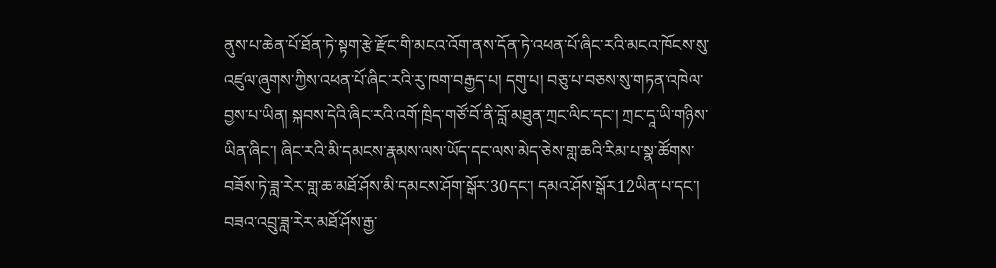ནུས་པ་ཆེན་པོ་ཐོན་ཏེ་སྟག་རྩེ་རྫོང་གི་མངའ་འོག་ནས་དོན་ཏེ་འཕན་པོ་ཞིང་རའི་མངའ་ཁོངས་སུ་འཛུལ་ཞུགས་ཀྱིས་འཕན་པོ་ཞིང་རའི་རུ་ཁག་བརྒྱད་པ། དགུ་པ། བཅུ་པ་བཅས་སུ་གཏན་འཁེལ་བྱས་པ་ཡིན། སྐབས་དེའི་ཞིང་རའི་འགོ་ཁྲིད་གཙོ་བོ་ནི་བློ་མཐུན་ཀྲང་ལིང་དང་། ཀྲང་དཱ་ཡི་གཉིས་ཡིན་ཞིང་། ཞིང་རའི་མི་དམངས་རྣམས་ལས་ཡོད་དང་ལས་མེད་ཅེས་གླ་ཆའི་རིམ་པ་སྣ་ཚོགས་བཟོས་ཏེ་ཟླ་རེར་གླ་ཆ་མཐོ་ཤོས་མི་དམངས་ཤོག་སྒོར་30དང་། དམའ་ཤོས་སྒོར12ཡིན་པ་དང་། བཟའ་འབྲུ་ཟླ་རེར་མཐོ་ཤོས་རྒྱ་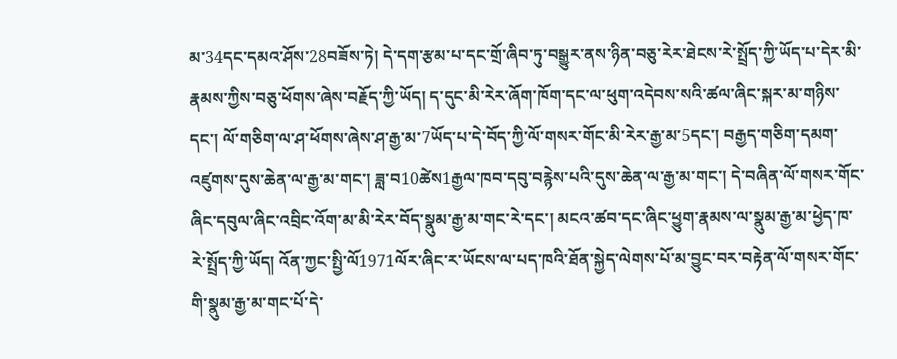མ་34དང་དམའ་ཤོས་28བཟོས་ཏེ། དེ་དག་རྩམ་པ་དང་གྲོ་ཞིབ་ཏུ་བསྒྱུར་ནས་ཉིན་བཅུ་རེར་ཐེངས་རེ་སྤྲོད་ཀྱི་ཡོད་པ་དེར་མི་རྣམས་ཀྱིས་བཅུ་ཕོགས་ཞེས་བརྗོད་ཀྱི་ཡོད། ད་དུང་མི་རེར་ཞོག་ཁོག་དང་ལ་ཕུག་འདེབས་སའི་ཚལ་ཞིང་སྐར་མ་གཉིས་དང་། ལོ་གཅིག་ལ་ཤ་ཕོགས་ཞེས་ཤ་རྒྱ་མ་7ཡོད་པ་དེ་བོད་ཀྱི་ལོ་གསར་གོང་མི་རེར་རྒྱ་མ་5དང་། བརྒྱད་གཅིག་དམག་འཛུགས་དུས་ཆེན་ལ་རྒྱ་མ་གང་། ཟླ་བ10ཚེས1རྒྱལ་ཁབ་དབུ་བརྙེས་པའི་དུས་ཆེན་ལ་རྒྱ་མ་གང་། དེ་བཞིན་ལོ་གསར་གོང་ཞིང་དབུལ་ཞིང་འབྲིང་འོག་མ་མི་རེར་བོད་སྣུམ་རྒྱ་མ་གང་རེ་དང་། མངའ་ཚབ་དང་ཞིང་ཕྱུག་རྣམས་ལ་སྣུམ་རྒྱ་མ་ཕྱེད་ཁ་རེ་སྤྲོད་ཀྱི་ཡོད། འོན་ཀྱང་སྤྱི་ལོ1971ལོར་ཞིང་ར་ཡོངས་ལ་པད་ཁའི་ཐོན་སྐྱེད་ལེགས་པོ་མ་བྱུང་བར་བརྟེན་ལོ་གསར་གོང་གི་སྣུམ་རྒྱ་མ་གང་པོ་དེ་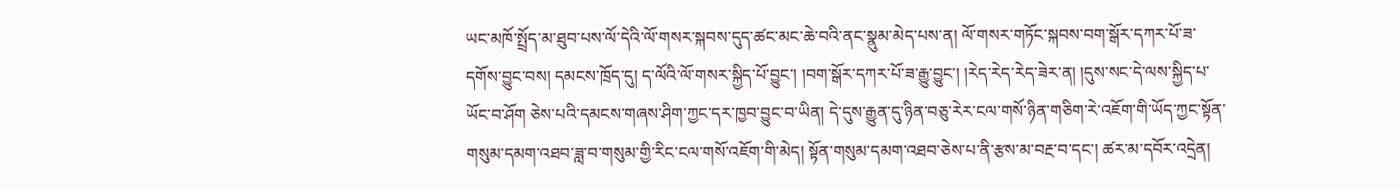ཡང་མཁོ་སྤྲོད་མ་ཐུབ་པས་ལོ་དེའི་ལོ་གསར་སྐབས་དུད་ཚང་མང་ཆེ་བའི་ནང་སྣུམ་མེད་པས་ན། ལོ་གསར་གཏོང་སྐབས་བག་སྒོར་དཀར་པོ་ཟ་དགོས་བྱུང་བས། དམངས་ཁྲོད་དུ། ད་ལོའི་ལོ་གསར་སྐྱིད་པོ་བྱུང་། །བག་སྒོར་དཀར་པོ་ཟ་རྒྱུ་བྱུང་། །རེད་རེད་རེད་ཟེར་ན། །དུས་སང་དེ་ལས་སྐྱིད་པ་ཡོང་བ་ཤོག ཅེས་པའི་དམངས་གཞས་ཤིག་ཀྱང་དར་ཁྱབ་བྱུང་བ་ཡིན། དེ་དུས་རྒྱུན་དུ་ཉིན་བཅུ་རེར་ངལ་གསོ་ཉིན་གཅིག་རེ་འཇོག་གི་ཡོད་ཀྱང་སྟོན་གསུམ་དམག་འཐབ་ཟླ་བ་གསུམ་གྱི་རིང་ངལ་གསོ་འཇོག་གི་མེད། སྟོན་གསུམ་དམག་འཐབ་ཅེས་པ་ནི་རྩས་མ་བརྔ་བ་དང་། ཚར་མ་དབོར་འདྲེན།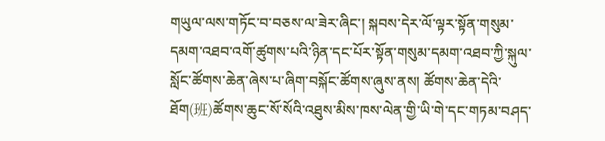གཡུལ་ལས་གཏོང་བ་བཅས་ལ་ཟེར་ཞིང་། སྐབས་དེར་ལོ་ལྟར་སྟོན་གསུམ་དམག་འཐབ་འགོ་ཚུགས་པའི་ཉིན་དང་པོར་སྟོན་གསུམ་དམག་འཐབ་ཀྱི་སྐུལ་སློང་ཚོགས་ཆེན་ཞེས་པ་ཞིག་བསྐོང་ཚོགས་ཞུས་ནས། ཚོགས་ཆེན་དེའི་ཐོག(班)ཚོགས་ཆུང་སོ་སོའི་འཐུས་མིས་ཁས་ལེན་གྱི་ཡི་གེ་དང་གཏམ་བཤད་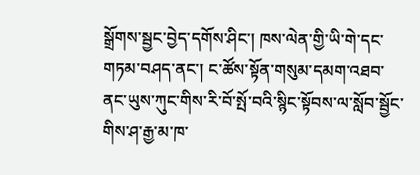སྒྲོགས་སྦྱང་བྱེད་དགོས་ཤིང་། ཁས་ལེན་གྱི་ཡི་གེ་དང་གཏམ་བཤད་ནང་། ང་ཚོས་སྟོན་གསུམ་དམག་འཐབ་ནང་ཡུས་ཀུང་གིས་རི་བོ་སྤོ་བའི་སྙིང་སྟོབས་ལ་སློབ་སྦྱོང་གིས་ཤ་རྒྱ་མ་ཁ་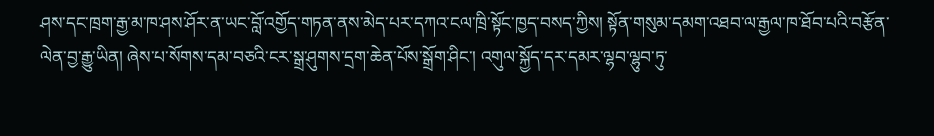ཤས་དང་ཁྲག་རྒྱ་མ་ཁ་ཤས་ཤོར་ན་ཡང་བློ་འགྱོད་གཏན་ནས་མེད་པར་དཀའ་ངལ་ཁྲི་སྟོང་ཁྱད་བསད་ཀྱིས། སྟོན་གསུམ་དམག་འཐབ་ལ་རྒྱལ་ཁ་ཐོབ་པའི་བརྩོན་ལེན་བྱ་རྒྱུ་ཡིན། ཞེས་པ་སོགས་དམ་བཅའི་ངར་སྒྲ་ཤུགས་དྲག་ཆེན་པོས་སྒྲོག་ཤིང་། འགུལ་སྐྱོད་དར་དམར་ལྷབ་ལྷུབ་ཏུ་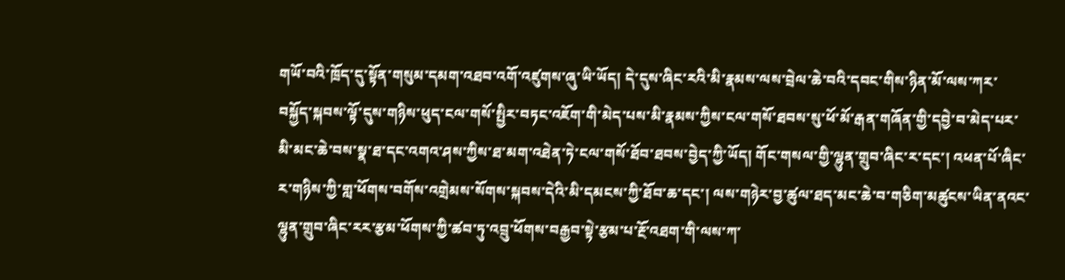གཡོ་བའི་ཁྲོད་དུ་སྟོན་གསུམ་དམག་འཐབ་འགོ་འཛུགས་ཞུ་ཡི་ཡོད། དེ་དུས་ཞིང་རའི་མི་རྣམས་ལས་བྲེལ་ཆེ་བའི་དབང་གིས་ཉིན་མོ་ལས་ཀར་བསྐྱོད་སྐབས་ལྟོ་དུས་གཉིས་ཕུད་ངལ་གསོ་སྤྱིར་བཏང་འཇོག་གི་མེད་པས་མི་རྣམས་ཀྱིས་ངལ་གསོ་ཐབས་སུ་ཕོ་མོ་རྒན་གཞོན་གྱི་དབྱེ་བ་མེད་པར་མི་མང་ཆེ་བས་སྣ་ཐ་དང་འགའ་ཤས་ཀྱིས་ཐ་མག་འཐེན་ཏེ་ངལ་གསོ་ཐོབ་ཐབས་བྱེད་ཀྱི་ཡོད། གོང་གསལ་གྱི་ལྷུན་གྲུབ་ཞིང་ར་དང་། འཕན་པོ་ཞིང་ར་གཉིས་ཀྱི་གླ་ཕོགས་བགོས་འགྲེམས་སོགས་སྐབས་དེའི་མི་དམངས་ཀྱི་ཐོབ་ཆ་དང་། ལས་གཉེར་བྱ་ཚུལ་ཐད་མང་ཆེ་བ་གཅིག་མཚུངས་ཡིན་ནའང་ལྷུན་གྲུབ་ཞིང་རར་རྩམ་ཕོགས་ཀྱི་ཚབ་ཏུ་འབྲུ་ཕོགས་བརྒྱབ་སྟེ་རྩམ་པ་རྔོ་འཐག་གི་ལས་ཀ་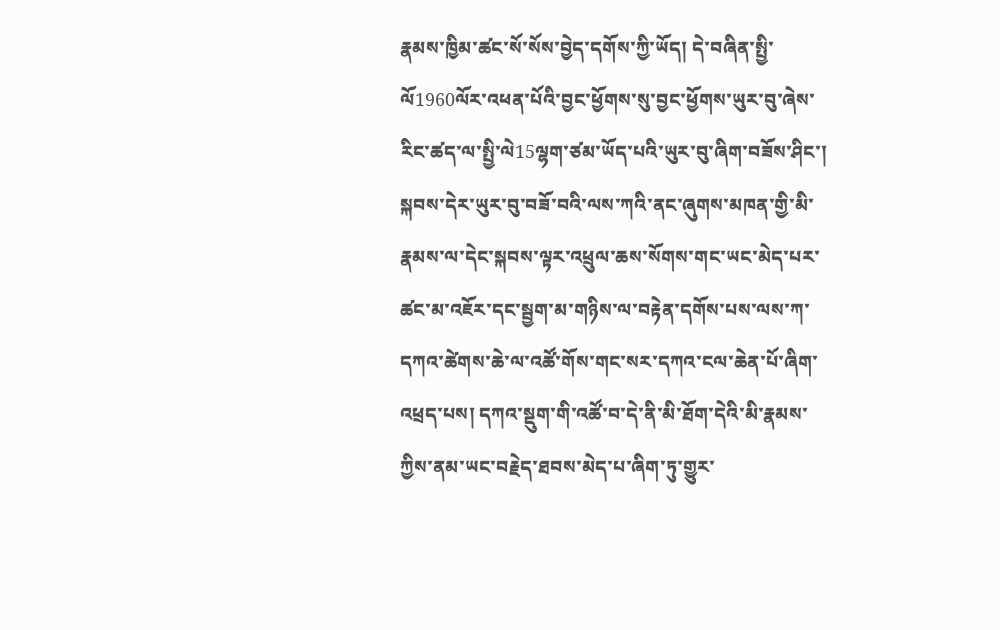རྣམས་ཁྱིམ་ཚང་སོ་སོས་བྱེད་དགོས་ཀྱི་ཡོད། དེ་བཞིན་སྤྱི་ལོ1960ལོར་འཕན་པོའི་བྱང་ཕྱོགས་སུ་བྱང་ཕྱོགས་ཡུར་བུ་ཞེས་རིང་ཚད་ལ་སྤྱི་ལེ15ལྷག་ཙམ་ཡོད་པའི་ཡུར་བུ་ཞིག་བཟོས་ཤིང་། སྐབས་དེར་ཡུར་བུ་བཟོ་བའི་ལས་ཀའི་ནང་ཞུགས་མཁན་གྱི་མི་རྣམས་ལ་དེང་སྐབས་ལྟར་འཕྲུལ་ཆས་སོགས་གང་ཡང་མེད་པར་ཚང་མ་འཇོར་དང་སྦྱག་མ་གཉིས་ལ་བརྟེན་དགོས་པས་ལས་ཀ་དཀའ་ཚེགས་ཆེ་ལ་འཚོ་གོས་གང་སར་དཀའ་ངལ་ཆེན་པོ་ཞིག་འཕྲད་པས། དཀའ་སྡུག་གི་འཚོ་བ་དེ་ནི་མི་ཐོག་དེའི་མི་རྣམས་ཀྱིས་ནམ་ཡང་བརྗེད་ཐབས་མེད་པ་ཞིག་ཏུ་གྱུར་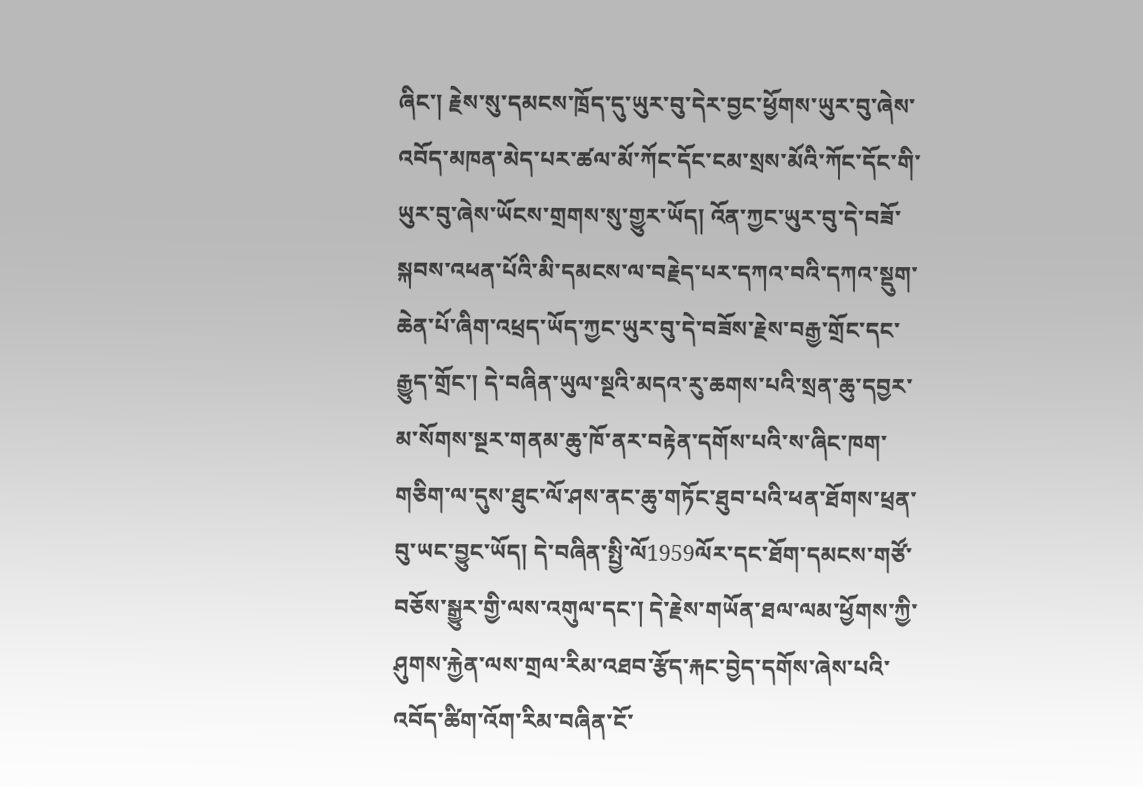ཞིང་། རྗེས་སུ་དམངས་ཁྲོད་དུ་ཡུར་བུ་དེར་བྱང་ཕྱོགས་ཡུར་བུ་ཞེས་འབོད་མཁན་མེད་པར་ཚལ་མོ་ཀོང་དོང་ངམ་སྲས་མོའི་ཀོང་དོང་གི་ཡུར་བུ་ཞེས་ཡོངས་གྲགས་སུ་གྱུར་ཡོད། འོན་ཀྱང་ཡུར་བུ་དེ་བཟོ་སྐབས་འཕན་པོའི་མི་དམངས་ལ་བརྗེད་པར་དཀའ་བའི་དཀའ་སྡུག་ཆེན་པོ་ཞིག་འཕྲད་ཡོད་ཀྱང་ཡུར་བུ་དེ་བཟོས་རྗེས་བརྒྱ་གྲོང་དང་རྒྱུད་གྲོང་། དེ་བཞིན་ཡུལ་སྔའི་མདའ་རུ་ཆགས་པའི་སྲན་ཆུ་དབྱར་མ་སོགས་སྔར་གནམ་ཆུ་ཁོ་ནར་བརྟེན་དགོས་པའི་ས་ཞིང་ཁག་གཅིག་ལ་དུས་ཐུང་ལོ་ཤས་ནང་ཆུ་གཏོང་ཐུབ་པའི་ཕན་ཐོགས་ཕྲན་བུ་ཡང་བྱུང་ཡོད། དེ་བཞིན་སྤྱི་ལོ1959ལོར་དང་ཐོག་དམངས་གཙོ་བཅོས་སྒྱུར་གྱི་ལས་འགུལ་དང་། དེ་རྗེས་གཡོན་ཐལ་ལམ་ཕྱོགས་ཀྱི་ཤུགས་རྐྱེན་ལས་གྲལ་རིམ་འཐབ་རྩོད་རྐང་བྱེད་དགོས་ཞེས་པའི་འབོད་ཚིག་འོག་རིམ་བཞིན་ངོ་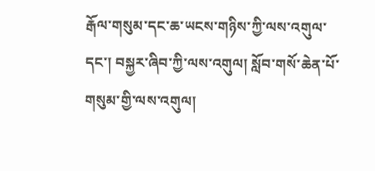རྒོལ་གསུམ་དང་ཆ་ཡངས་གཉིས་ཀྱི་ལས་འགུལ་དང་། བསྐྱར་ཞིབ་ཀྱི་ལས་འགུལ། སློབ་གསོ་ཆེན་པོ་གསུམ་གྱི་ལས་འགུལ།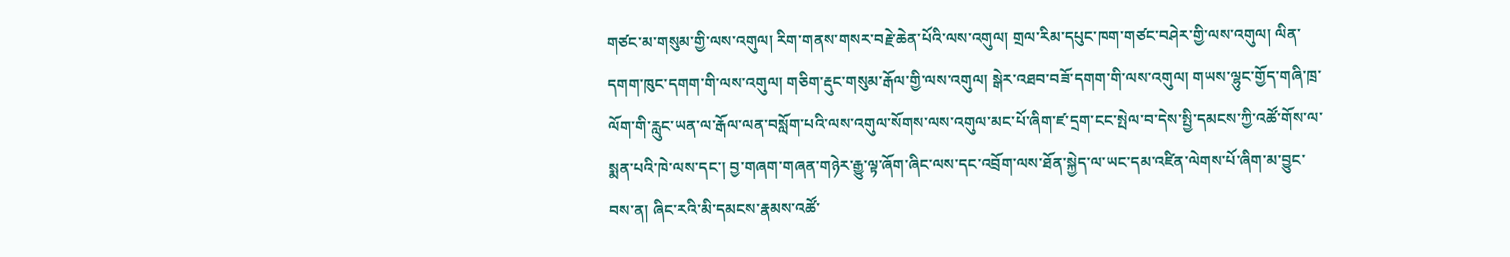གཙང་མ་གསུམ་གྱི་ལས་འགུལ། རིག་གནས་གསར་བརྗེ་ཆེན་པོའི་ལས་འགུལ། གྲལ་རིམ་དཔུང་ཁག་གཙང་བཤེར་གྱི་ལས་འགུལ། ལིན་དགག་ཁུང་དགག་གི་ལས་འགུལ། གཅིག་རྡུང་གསུམ་རྒོལ་གྱི་ལས་འགུལ། སྒེར་འཐབ་བཟོ་དགག་གི་ལས་འགུལ། གཡས་ལྷུང་གྱོད་གཞི་ཁྲ་ལོག་གི་རླུང་ཡན་ལ་རྒོལ་ལན་བསློག་པའི་ལས་འགུལ་སོགས་ལས་འགུལ་མང་པོ་ཞིག་ཛ་དྲག་ངང་སྤེལ་བ་དེས་སྤྱི་དམངས་ཀྱི་འཚོ་གོས་ལ་སྨན་པའི་ཁེ་ལས་དང་། བྱ་གཞག་གཞན་གཉེར་རྒྱུ་ལྟ་ཞོག་ཞིང་ལས་དང་འབྲོག་ལས་ཐོན་སྐྱེད་ལ་ཡང་དམ་འཛིན་ལེགས་པོ་ཞིག་མ་བྱུང་བས་ན། ཞིང་རའི་མི་དམངས་རྣམས་འཚོ་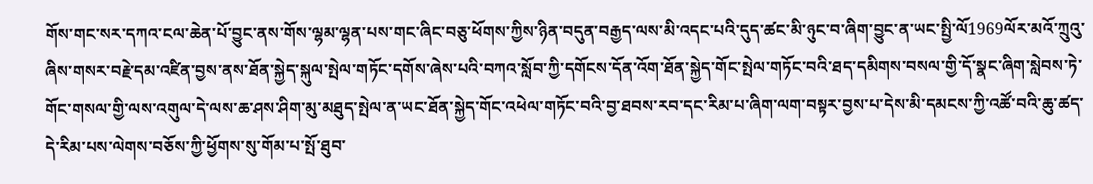གོས་གང་སར་དཀའ་ངལ་ཆེན་པོ་བྱུང་ནས་གོས་ལྷམ་ལྷན་པས་གང་ཞིང་བཅུ་ཕོགས་ཀྱིས་ཉིན་བདུན་བརྒྱད་ལས་མི་འདང་པའི་དུད་ཚང་མི་ཉུང་བ་ཞིག་བྱུང་ན་ཡང་སྤྱི་ལོ1969ལོར་མའོ་ཀྲུའུ་ཞིས་གསར་བརྗེ་དམ་འཛིན་བྱས་ནས་ཐོན་སྐྱེད་སྐུལ་སྤེལ་གཏོང་དགོས་ཞེས་པའི་བཀའ་སློབ་ཀྱི་དགོངས་དོན་འོག་ཐོན་སྐྱེད་གོང་སྤེལ་གཏོང་བའི་ཐད་དམིགས་བསལ་གྱི་དོ་སྣང་ཞིག་སླེབས་ཏེ་གོང་གསལ་གྱི་ལས་འགུལ་དེ་ལས་ཆ་ཤས་ཤིག་མུ་མཐུད་སྤེལ་ན་ཡང་ཐོན་སྐྱེད་གོང་འཕེལ་གཏོང་བའི་བྱ་ཐབས་རབ་དང་རིམ་པ་ཞིག་ལག་བསྟར་བྱས་པ་དེས་མི་དམངས་ཀྱི་འཚོ་བའི་ཆུ་ཚད་དེ་རིམ་པས་ལེགས་བཅོས་ཀྱི་ཕྱོགས་སུ་གོམ་པ་སྤོ་ཐུབ་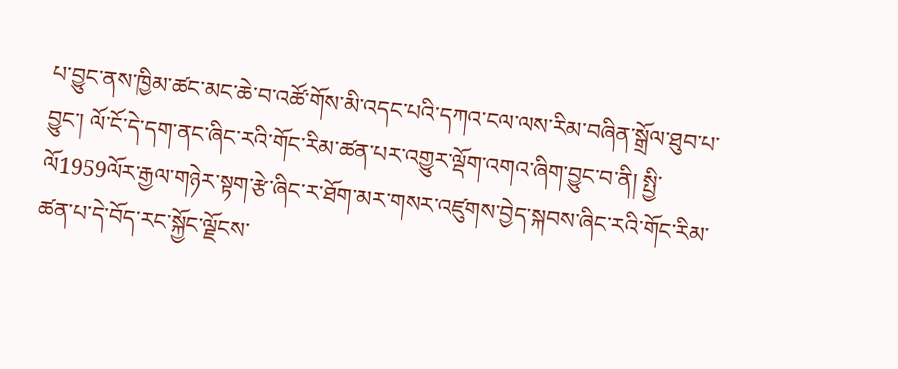པ་བྱུང་ནས་ཁྱིམ་ཚང་མང་ཆེ་བ་འཚོ་གོས་མི་འདང་པའི་དཀའ་ངལ་ལས་རིམ་བཞིན་སྒྲོལ་ཐུབ་པ་བྱུང་། ལོ་ངོ་དེ་དག་ནང་ཞིང་རའི་གོང་རིམ་ཚན་པར་འགྱུར་ལྡོག་འགའ་ཞིག་བྱུང་བ་ནི། སྤྱི་ལོ1959ལོར་རྒྱལ་གཉེར་སྟག་རྩེ་ཞིང་ར་ཐོག་མར་གསར་འཛུགས་བྱེད་སྐབས་ཞིང་རའི་གོང་རིམ་ཚན་པ་དེ་བོད་རང་སྐྱོང་ལྗོངས་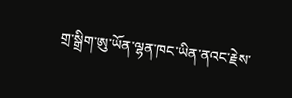གྲ་སྒྲིག་ཨུ་ཡོན་ལྷན་ཁང་ཡིན་ནའང་རྗེས་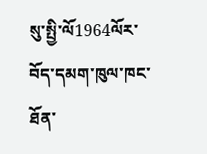སུ་སྤྱི་ལོ1964ལོར་བོད་དམག་ཁུལ་ཁང་ཐོན་